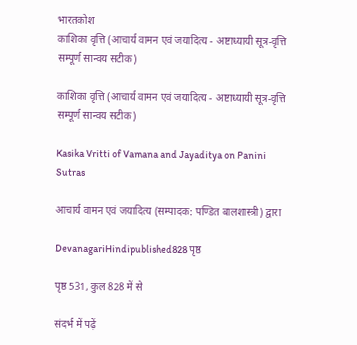भारतकोश
काशिका वृत्ति (आचार्य वामन एवं जयादित्य - अष्टाध्यायी सूत्र-वृत्ति सम्पूर्ण सान्वय सटीक)

काशिका वृत्ति (आचार्य वामन एवं जयादित्य - अष्टाध्यायी सूत्र-वृत्ति सम्पूर्ण सान्वय सटीक)

Kasika Vritti of Vamana and Jayaditya on Panini Sutras

आचार्य वामन एवं जयादित्य (सम्पादक: पण्डित बालशास्त्री) द्वारा

DevanagariHindipublished828 पृष्ठ

पृष्ठ 531, कुल 828 में से

संदर्भ में पढ़ें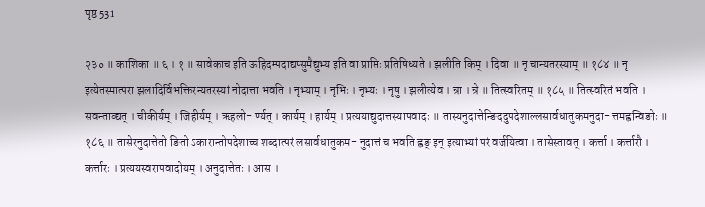पृष्ठ 531

२३० ॥ काशिका ॥ ६ । १ ॥ सावेकाच इति ऊहिदम्पदाद्यप्सुमैद्युभ्य इति वा प्राप्तिः प्रतिषिध्यते । झलीति किम् । दिवा ॥ नृ चान्यतरस्याम् ॥ १८४ ॥ नृ इत्येतस्मात्परा झलादिर्विभक्तिरन्यतरस्यां नोदात्ता भवति । नृभ्याम् । नृभिः । नृभ्यः । नृषु । झलीत्येव । न्रा । न्रे ॥ तित्स्वरितम् ॥ १८५ ॥ तित्स्वरितं भवति । सवन्ताव्द्यत् । चीकीर्यम् । जिहीर्यम् । ऋहलो- र्ण्यत् । कार्यम् । हार्यम् । प्रत्ययाद्युदात्तस्यापवादः ॥ तास्यनुदात्तेन्ङिददुपदेशाल्लसार्वधातुकमनुदा- त्तमह्वन्विङोः ॥ १८६ ॥ तासेरनुदात्तेतो ङितो ऽकारान्तोपदेशाच्च शब्दात्परं लसार्वधातुकम- नुदात्तं च भवति ह्वङ् इन् इत्याभ्यां परं वर्जयित्वा । तासेस्तावत् । कर्त्ता । कर्त्तारौ । कर्त्तारः । प्रत्ययस्वरापवादोयम् । अनुदात्तेतः । आस ।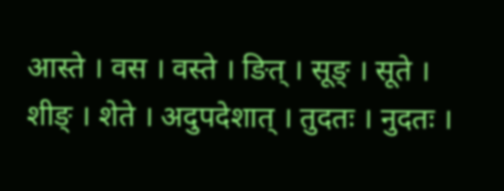आस्ते । वस । वस्ते । ङित् । सूङ् । सूते । शीङ् । शेते । अदुपदेशात् । तुदतः । नुदतः ।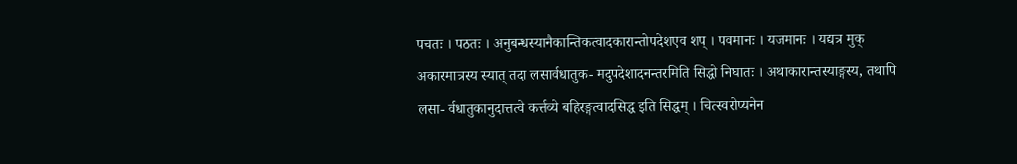पचतः । पठतः । अनुबन्धस्यानैकान्तिकत्वादकारान्तोपदेशएव शप् । पवमानः । यजमानः । यद्यत्र मुक् अकारमात्रस्य स्यात् तदा लसार्वधातुक- मदुपदेशादनन्तरमिति सिद्धो निघातः । अथाकारान्तस्याङ्गस्य, तथापि लसा- र्वधातुकानुदात्तत्वे कर्त्तव्ये बहिरङ्गत्वादसिद्ध इति सिद्धम् । चित्स्वरोप्यनेन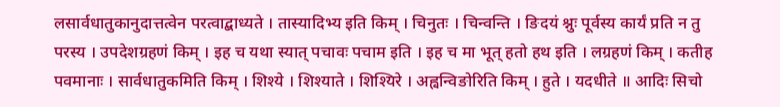लसार्वधातुकानुदात्तत्वेन परत्वाद्बाध्यते । तास्यादिभ्य इति किम् । चिनुतः । चिन्वन्ति । ङिदयं श्नुः पूर्वस्य कार्यं प्रति न तु परस्य । उपदेशग्रहणं किम् । इह च यथा स्यात् पचावः पचाम इति । इह च मा भूत् हतो हथ इति । लग्रहणं किम् । कतीह पवमानाः । सार्वधातुकमिति किम् । शिश्ये । शिश्याते । शिश्यिरे । अह्वन्विङोरिति किम् । हुते । यदधीते ॥ आदिः सिचो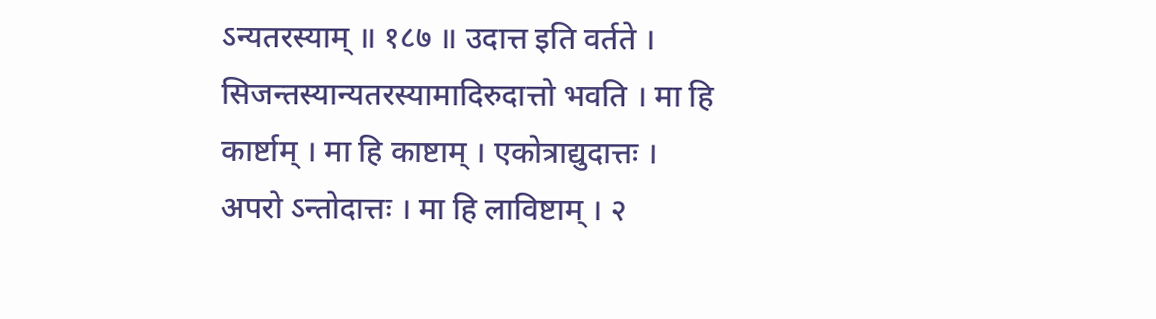ऽन्यतरस्याम् ॥ १८७ ॥ उदात्त इति वर्तते । सिजन्तस्यान्यतरस्यामादिरुदात्तो भवति । मा हि कार्ष्टाम् । मा हि काष्टाम् । एकोत्राद्युदात्तः । अपरो ऽन्तोदात्तः । मा हि लाविष्टाम् । २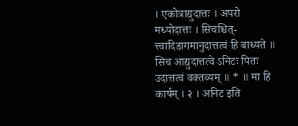। एकोत्राद्युदात्तः । अपरो मध्योदात्तः । सिचश्चित्- त्त्वादिडागमानुदात्तत्वं हि बाध्यते ॥ सिच आद्युदात्तत्वे ऽनिटः पितः उदात्तत्वं वक्तव्यम् ॥ * ॥ मा हि कार्षम् । २ । अनिट इति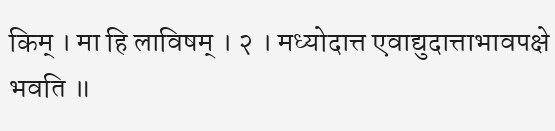किम् । मा हि लाविषम् । २ । मध्योदात्त एवाद्युदात्ताभावपक्षे भवति ॥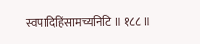स्वपादिहिंसामच्यनिटि ॥ १८८ ॥